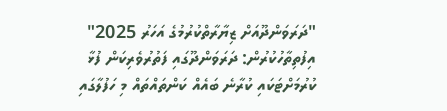"ދަރަވަންދޫއަށް ޒިޔާރާތްކުރުމުގެ އަހަރު 2025" އިފުތިތާހުކުރުން: ދަރަވަންދޫގައި ފަތުރުވެރިކަން ފުޅާ ކުރުމަށްޓަކައި ކުރާނެ ބައެއް ކަންތައްތައް މި ހަފުލާގައި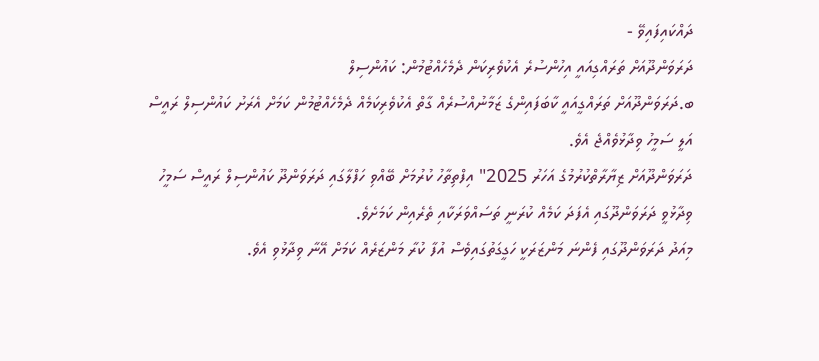ދައްކައިފައިވޭ -
ދަރަވަންދޫއަށް ތަރައްގިއައީ އިހުންސުރެ އެކުވެރިކަން ދެމެހެއްޓުމުން: ކައުންސިލް
ބ.ދަރަވަންދޫއަށް ތަރައްގީއައީ ކާބަފައިންގެ ޒަމާނުއްސުރެއް ގާތް އެކުވެރިކަމެއް ދެމެހެއްޓުމުން ކަމަށް އެރަށު ކައުންސިލް ރައީސް އަލީ ސަމީހު ވިދާޅުވެއްޖެ އެވެ.
ދަރަވަންދޫއަށް ޒިޔާރާތްކުރުމުގެ އަހަރު 2025" އިފްތިތާހު ކުރުމަށް ބޭއްވި ހަފްލާގައި ދަރަވަންދޫ ކައުންސިލް ރައީސް ސަމީހު ވިދާޅުވީ ދަރަވަންދޫގައި އެފަދަ ކަމެއް ކުރަނީ ތަސައްވަރަކާއި ތެރެއިން ކަމަށެވެ.
މިއަދު ދަރަވަންދޫގައި ފެންނަ މަންޒަރަކީ ހަގީގަތުގައިވެސް އުފާ ކުރާ މަންޒަރެއް ކަމަށް އޭނާ ވިދާޅުވި އެވެ.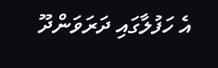އެ ހަފުލާގައި ދަރަވަންދޫ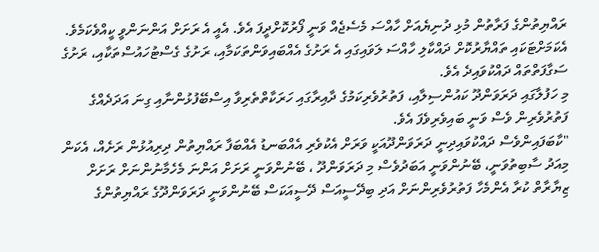ރައްޔިތުންގެ ފަރާތުން މުޅި ދުނިޔެއަށް ހާއްސަ މެސެޖެއް ވަނީ ފޯރުކޮށްދީފަ އެވެ. އެއީ އެ ރަށަށް އަންނަންވީ ކީއްވެކަމެވެ. އެކަމަށްޓަކައި ތައްޔާރުކޮށް ދައްކާލި ހާއްސަ ލަވައިގައި އެ ރަށުގެ އެއްބައިވަންތަކަމާއި، ރަށުގެ ގެސްޓުހައުސްތަކާއި، ރަށުގެ ސަގާފަތްތައް ދައްކުވައިދެ އެވެ.
މި ހަފުލާގައި ދަރަވަންދޫ ކައުންސިލާއި، ފަތުރުވެރިކަމުގެ ދާއިރާގައި ހަރަކާތްތެރިވާ އިސްބޭފުޅުންނާއި ގިނަ އަދަދެއްގެ ފަތުރުވެރިން ވެސް ވަނީ ބައިވެރިވެފަ އެވެ.
"ކާބަފައިންވެސް ދައްކުވައިދިނީ ދަރަވަންދޫއަކީ ވަރަށް އެކުވެރި އެއްބަނޑު އެއްބަފާ ރައްޔިތުން ދިރިއުޅުން ރަށެއް، އެކަން މިއަދު ސާބިތުވަނީ، ބޭނުންވަނީ އަބަދުވެސް މި ދަރަވަންދޫ ، ބޭނުންވަނީ ރަށަށް އަންނަ މެހެމާނުންނަށް ރަށަށް ޒިޔާރާތް ކުރާ އެންމެހާ ފަތުރުވެރިންނަށް އަދި ބިދޭސީއަސް ދޭސީއަކަސް ބޭނުންވަނީ ދަރަވަންދޫގެ ރައްޔިތުންގެ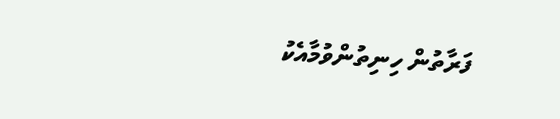ފަރާތުން ހިނިތުންވުމާއެކު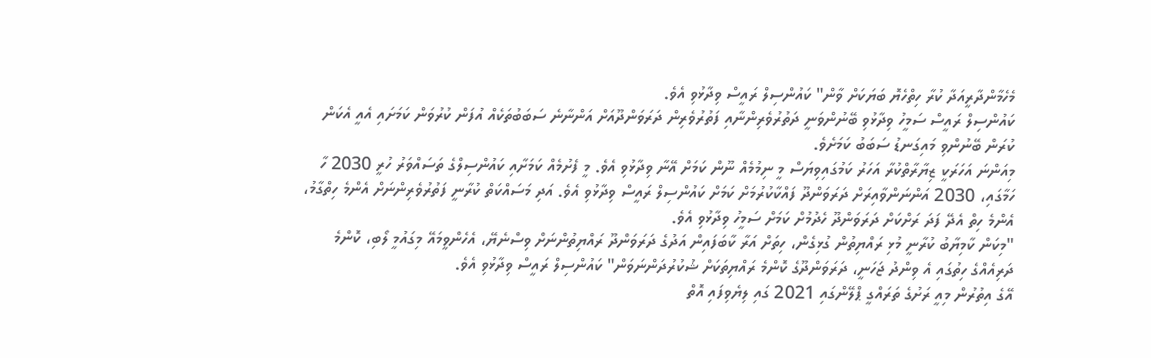މެހެމާންދާރީއަދާ ކުރާ ހިތްހެޔޮ ބަޔަކަށް ވާން" ކައުންސިލް ރައީސް ވިދާޅުވި އެވެ.
ކައުންސިލް ރައީސް ސަމީހު ވިދާޅުވި ބޭނުންވަނީ ދަތުރުވެރިންނާއި ފަތުރުވެރިން ދަރަވަންދޫއަށް އަންނާނެ ސަބަބުތަކެއް އުފަން ކުރުވަން ކަމަށައި އެއީ އެކަން ކުރަން ބޭނުންވި މައިގަނޑު ސަބަބު ކަމަށެވެ.
މިއަންނަ އަހަރަކީ ޒިޔާރާތްކުރާ އަހަރު ކަމުގައިވިޔަސް މީ ނިމުމެއް ނޫން ކަމަށް އޭނާ ވިދާޅުވި އެވެ. މީ ފެށުމެއް ކަމަށާއި ކައުންސިލްގެ ތަސައްވަރު ހުރީ 2030 ހާ ހަމާގައި، 2030 އަންނަންވާއިރަށް ދަރަވަންދޫ ފައްކާކުރުމަށް ކަމަށް ކައުންސިލް ރައީސް ވިދާޅުވި އެވެ. އަދި މަސައްކަތް ކުރާނީ ފަތުރުވެރިންނަށް އެންމެ ހިތްގާމު، އެންމެ ހިތް އެދޭ ފަދަ ރަށްކަށް ދަރަވަންދޫ ހެދުމުށް ކަމަށް ސަމީހު ވިދާޅުވި އެވެ.
"މިކަން ކާމިޔާބު ކުރާނީ މުޅި ރައްޔިތުން ގުޅިގެން، ހިތަށް އަރާ ކާބަފައިން އަދުގެ ދަރަވަންދޫ ރައްޔިތުންނަށް ވިސްނެޔޭ، އެހެންވީމައޭ މިގައުމީ ލޯބި، ކޮންމެ ދަރިއެއްގެ ހިތުގައި އެ ވިންދު ޖަހަނީ، ދަރަވަންދޫގެ ކޮންމެ ރައްޔިތަކަށް ޝުކުރުދަންނަވަން" ކައުންސިލް ރައީސް ވިދާޅުވި އެވެ.
އޭގެ އިތުރުން މިއީ ރަށުގެ ތަރައްގީ ޕްލޭންގައި 2021 ގައި ލިޔެވިފައި އޮތް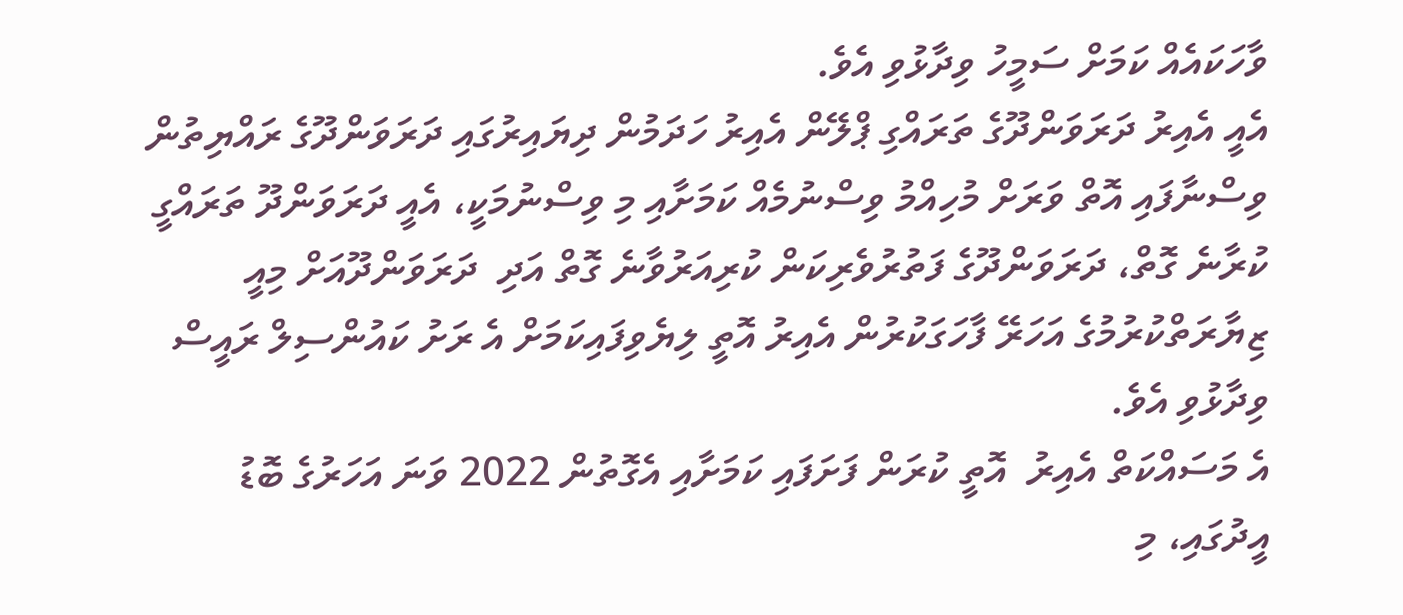ވާހަކައެއް ކަމަށް ސަމީހު ވިދާޅުވި އެވެ.
އެއީ އެއިރު ދަރަވަންދޫގެ ތަރައްގި ޕްލޭން އެއިރު ހަދަމުން ދިޔައިރުގައި ދަރަވަންދޫގެ ރައްޔިތުން ވިސްނާފައި އޮތް ވަރަށް މުހިއްމު ވިސްނުމެއް ކަމަށާއި މި ވިސްނުމަކީ، އެއީ ދަރަވަންދޫ ތަރައްގީ ކުރާނެ ގޮތް، ދަރަވަންދޫގެ ފަތުރުވެރިކަން ކުރިއަރުވާނެ ގޮތް އަދި  ދަރަވަންދޫއަށް މިއީ ޒިޔާރަތްކުރުމުގެ އަހަރޭ ފާހަގަކުރުން އެއިރު އޮތީ ލިޔެވިފައިކަމަށް އެ ރަށު ކައުންސިލް ރައީސް ވިދާޅުވި އެވެ.
އެ މަސައްކަތް އެއިރު  އޮތީ ކުރަން ފަށަފައި ކަމަށާއި އެގޮތުން 2022 ވަނަ އަހަރުގެ ބޮޑު އީދުގައި، މި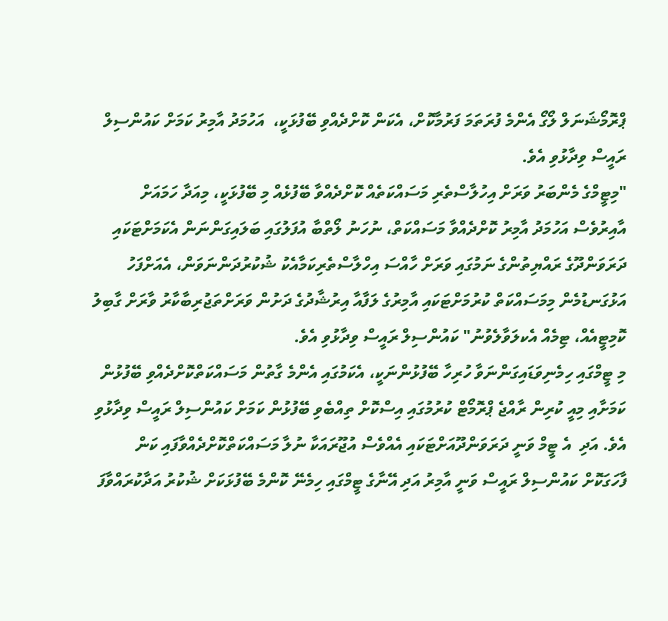ޕްރޮމޯޝަނަލް ލޯގޯ އެންމެ ފުރަތަމަ ފަރުމާކޮށް، އެކަން ކޮށްދެއްވި ބޭފުޅަކީ،  އަހުމަދު އާމިރު ކަމަށް ކައުންސިލް ރައީސް ވިދާޅުވި އެވެ.
"މިޓީމްގެ މެންބަރު ވަރަށް އިހުލާސްތެރި މަސައްކަތެއް ކޮށްދެއްވާ ބޭފުޅެއް މި ބޭފުޅަކީ، މިއަދާ ހަމައަށް އާއިރުވެސް އަހުމަދު އާމިރު ކޮށްދެއްވާ މަސައްކަތް، ނުހަނު ލޯތްބާ އުފަލުގައި ބަލައިގަންނަން އެކަމަށްޓަކައި ދަރަވަންދޫގެ ރައްޔިތުންގެ ނަމުގައި ވަރަށް ހާއްސަ އިހްލާސްތެރިކަމާއެކު ޝުކުރުދަންނަވަން، އެއަށްފަހު އަޅުގަނޑުމެން މިމަސައްކަތް ކުރުމަށްޓަކައި އާމިރުގެ ލަފާއާ އިރުޝާދުގެ ދަށުން ވަރަށްތަޖުރިބާކާރު ވާރަށް ގާބިލު ކޮމިޓީއެއް، ޓިމެއް އެކލަވާލެވުނު" ކައުންސިލް ރައީސް ވިދާޅުވި އެވެ.
މި ޓީމްގައި ހިމެނިވަޑައިގަންނަވާ ހުރިހާ ބޭފުޅުންނަކީ، އެކަމުގައި އެންމެ ގާތުން މަސައްކަތްކޮށްދެއްވި ބޭފުޅުން ކަމަށާއި މިއީ ކުރިން ރާއްޖެ ޕްރޮމޯޓް ކުރުމުގައި އިސްކޮށް ތިއްބެވި ބޭފުޅުން ކަމަށް ކައުންސިލް ރައީސް ވިދާޅުވި އެވެ. އަދި  އެ ޓީމް ވަނީ ދަރަވަންދޫއަށްޓަކައި އެއްވެސް އުޖޫރައަކާ ނުލާ މަސައްކަތްކޮށްދެއްވާފައި ކަން ފާހަގަކޮށް ކައުންސިލް ރައީސް ވަނީ އާމިރު އަދި އޭނާގެ ޓީމްގައި ހިމެނޭ ކޮންމެ ބޭފުޅަކަށް ޝުކުރު އަދާކުރައްވާފަ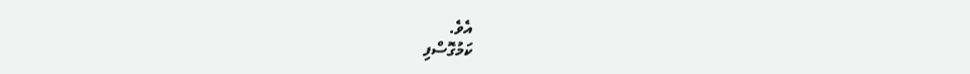އެވެ.
ކަމުގޮސްފި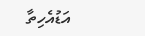އަޑުއެހިތާ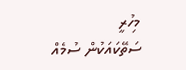މިހުރީ
ސަތޭކައަކުން ސުމެއް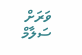ވަރަށް ސަލާމް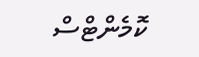ކޮމެންޓްސް